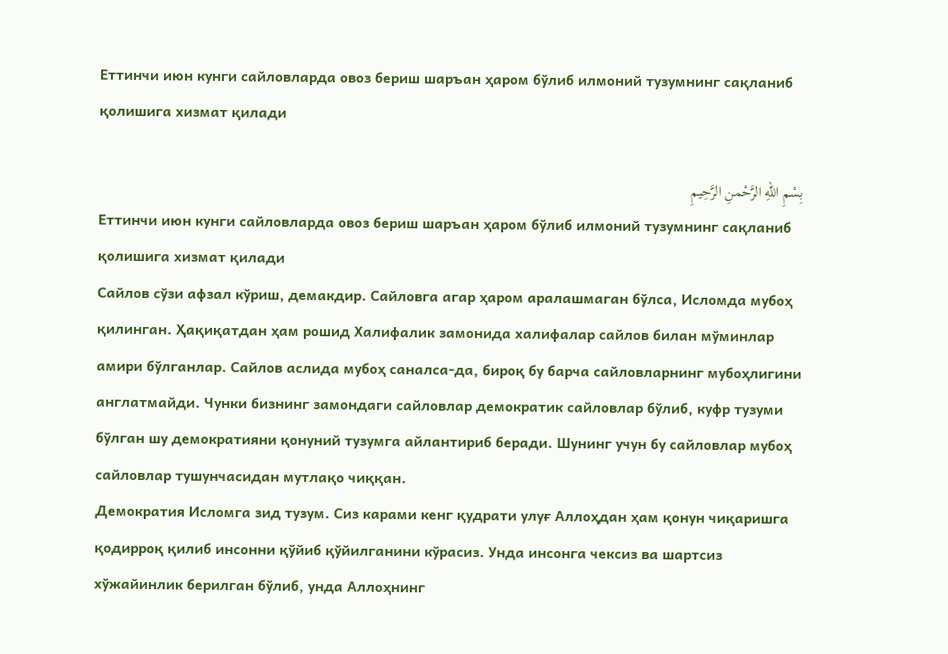Еттинчи июн кунги сайловларда овоз бериш шаръан ҳаром бўлиб илмоний тузумнинг сақланиб қолишига хизмат қилади

بِسْمِ اللهِ الرَّحْمنِ الرَّحِيمِ
Еттинчи июн кунги сайловларда овоз бериш шаръан ҳаром бўлиб илмоний тузумнинг сақланиб қолишига хизмат қилади
Сайлов сўзи афзал кўриш, демакдир. Сайловга агар ҳаром аралашмаган бўлса, Исломда мубоҳ қилинган. Ҳақиқатдан ҳам рошид Халифалик замонида халифалар сайлов билан мўминлар амири бўлганлар. Сайлов аслида мубоҳ саналса-да, бироқ бу барча сайловларнинг мубоҳлигини англатмайди. Чунки бизнинг замондаги сайловлар демократик сайловлар бўлиб, куфр тузуми бўлган шу демократияни қонуний тузумга айлантириб беради. Шунинг учун бу сайловлар мубоҳ сайловлар тушунчасидан мутлақо чиққан.
Демократия Исломга зид тузум. Сиз карами кенг қудрати улуғ Аллоҳдан ҳам қонун чиқаришга қодирроқ қилиб инсонни қўйиб қўйилганини кўрасиз. Унда инсонга чексиз ва шартсиз хўжайинлик берилган бўлиб, унда Аллоҳнинг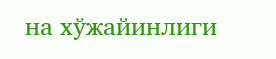на хўжайинлиги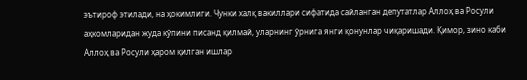эътироф этилади, на ҳокимлиги. Чунки халқ вакиллари сифатида сайланган депутатлар Аллоҳ ва Росули аҳкомларидан жуда кўпини писанд қилмай, уларнинг ўрнига янги қонунлар чиқаришади. Қимор, зино каби Аллоҳ ва Росули ҳаром қилган ишлар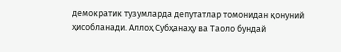демократик тузумларда депутатлар томонидан қонуний ҳисобланади. Аллоҳ Субҳанаҳу ва Таоло бундай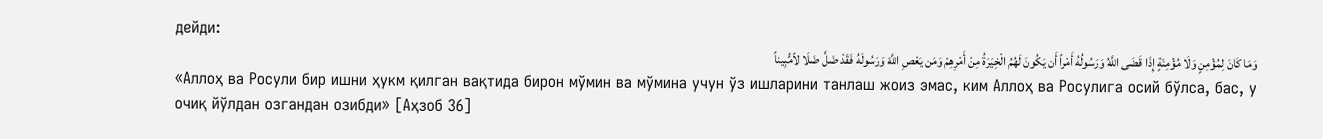дейди:
وَمَا كَانَ لِمُؤْمِنٍ وَلَا مُؤْمِنَةٍ إِذَا قَضَى اللَّهُ وَرَسُولُهُ أَمْراً أَن يَكُونَ لَهُمُ الْخِيَرَةُ مِنْ أَمْرِهِمْ وَمَن يَعْصِ اللَّهَ وَرَسُولَهُ فَقَدْ ضَلَّ ضَلَا لاًمُّبِيناً
«Аллоҳ ва Росули бир ишни ҳукм қилган вақтида бирон мўмин ва мўмина учун ўз ишларини танлаш жоиз эмас, ким Аллоҳ ва Росулига осий бўлса, бас, у очиқ йўлдан озгандан озибди» [Аҳзоб 36]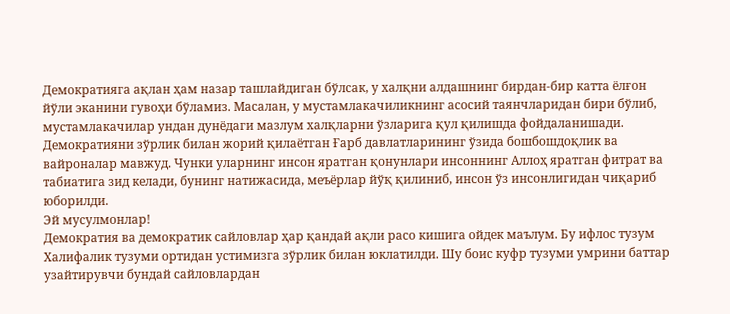Демократияга ақлан ҳам назар ташлайдиган бўлсак, у халқни алдашнинг бирдан-бир катта ёлғон йўли эканини гувоҳи бўламиз. Масалан, у мустамлакачиликнинг асосий таянчларидан бири бўлиб, мустамлакачилар ундан дунёдаги мазлум халқларни ўзларига қул қилишда фойдаланишади. Демократияни зўрлик билан жорий қилаётган Ғарб давлатларининг ўзида бошбошдоқлик ва вайроналар мавжуд. Чунки уларнинг инсон яратган қонунлари инсоннинг Аллоҳ яратган фитрат ва табиатига зид келади, бунинг натижасида, меъёрлар йўқ қилиниб, инсон ўз инсонлигидан чиқариб юборилди.
Эй мусулмонлар!
Демократия ва демократик сайловлар ҳар қандай ақли расо кишига ойдек маълум. Бу ифлос тузум Халифалик тузуми ортидан устимизга зўрлик билан юклатилди. Шу боис куфр тузуми умрини баттар узайтирувчи бундай сайловлардан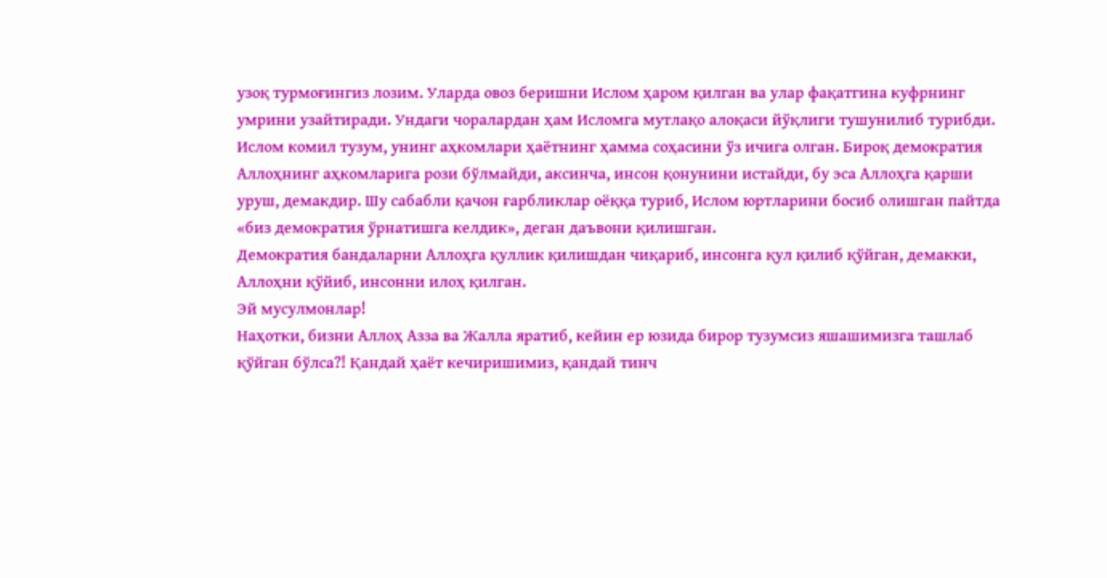узоқ турмоғингиз лозим. Уларда овоз беришни Ислом ҳаром қилган ва улар фақатгина куфрнинг умрини узайтиради. Ундаги чоралардан ҳам Исломга мутлақо алоқаси йўқлиги тушунилиб турибди.
Ислом комил тузум, унинг аҳкомлари ҳаётнинг ҳамма соҳасини ўз ичига олган. Бироқ демократия Аллоҳнинг аҳкомларига рози бўлмайди, аксинча, инсон қонунини истайди, бу эса Аллоҳга қарши уруш, демакдир. Шу сабабли қачон ғарбликлар оёққа туриб, Ислом юртларини босиб олишган пайтда «биз демократия ўрнатишга келдик», деган даъвони қилишган.
Демократия бандаларни Аллоҳга қуллик қилишдан чиқариб, инсонга қул қилиб қўйган, демакки, Аллоҳни қўйиб, инсонни илоҳ қилган.
Эй мусулмонлар!
Наҳотки, бизни Аллоҳ Азза ва Жалла яратиб, кейин ер юзида бирор тузумсиз яшашимизга ташлаб қўйган бўлса?! Қандай ҳаёт кечиришимиз, қандай тинч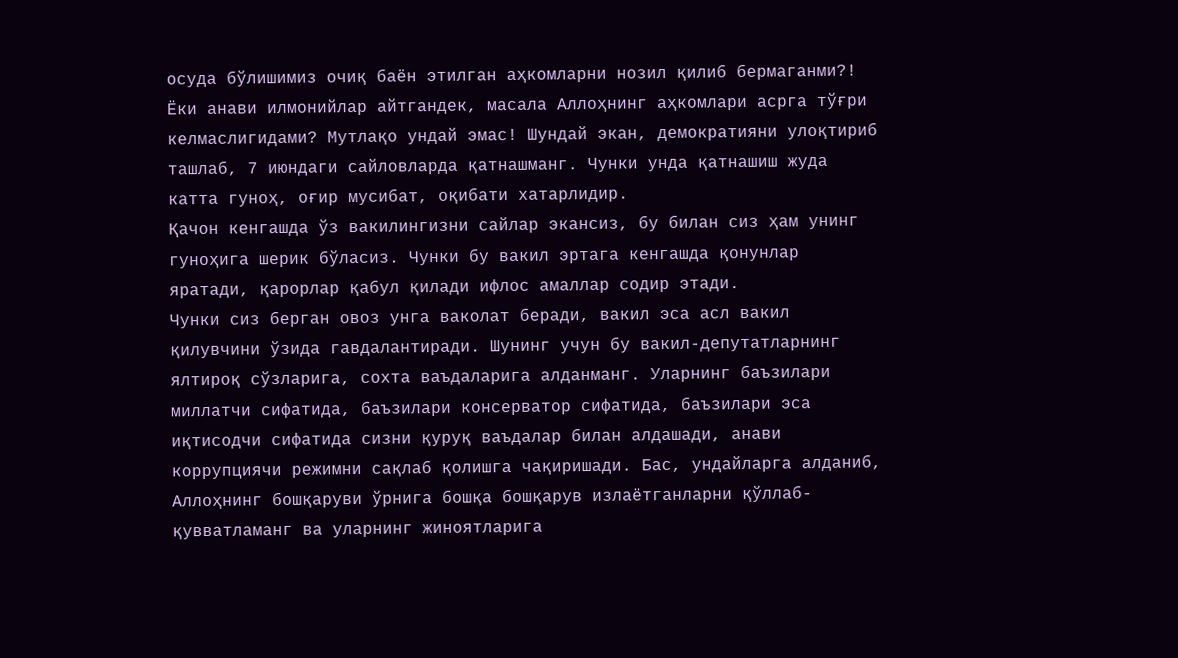осуда бўлишимиз очиқ баён этилган аҳкомларни нозил қилиб бермаганми?! Ёки анави илмонийлар айтгандек, масала Аллоҳнинг аҳкомлари асрга тўғри келмаслигидами? Мутлақо ундай эмас! Шундай экан, демократияни улоқтириб ташлаб, 7 июндаги сайловларда қатнашманг. Чунки унда қатнашиш жуда катта гуноҳ, оғир мусибат, оқибати хатарлидир.
Қачон кенгашда ўз вакилингизни сайлар экансиз, бу билан сиз ҳам унинг гуноҳига шерик бўласиз. Чунки бу вакил эртага кенгашда қонунлар яратади, қарорлар қабул қилади ифлос амаллар содир этади.
Чунки сиз берган овоз унга ваколат беради, вакил эса асл вакил қилувчини ўзида гавдалантиради. Шунинг учун бу вакил-депутатларнинг ялтироқ сўзларига, сохта ваъдаларига алданманг. Уларнинг баъзилари миллатчи сифатида, баъзилари консерватор сифатида, баъзилари эса иқтисодчи сифатида сизни қуруқ ваъдалар билан алдашади, анави коррупциячи режимни сақлаб қолишга чақиришади. Бас, ундайларга алданиб, Аллоҳнинг бошқаруви ўрнига бошқа бошқарув излаётганларни қўллаб-қувватламанг ва уларнинг жиноятларига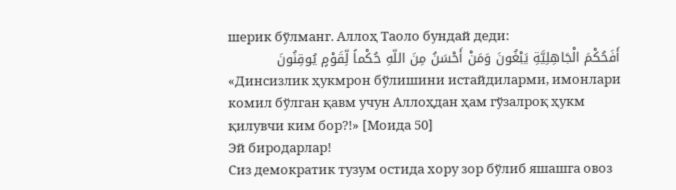шерик бўлманг. Аллоҳ Таоло бундай деди:
أَفَحُكْمَ الْجَاهِلِيَّةِ يَبْغُونَ وَمَنْ أَحْسَنُ مِنَ اللّهِ حُكْماً لِّقَوْمٍ يُوقِنُونَ
«Динсизлик ҳукмрон бўлишини истайдиларми, имонлари комил бўлган қавм учун Аллоҳдан ҳам гўзалроқ ҳукм қилувчи ким бор?!» [Моида 50]
Эй биродарлар!
Сиз демократик тузум остида хору зор бўлиб яшашга овоз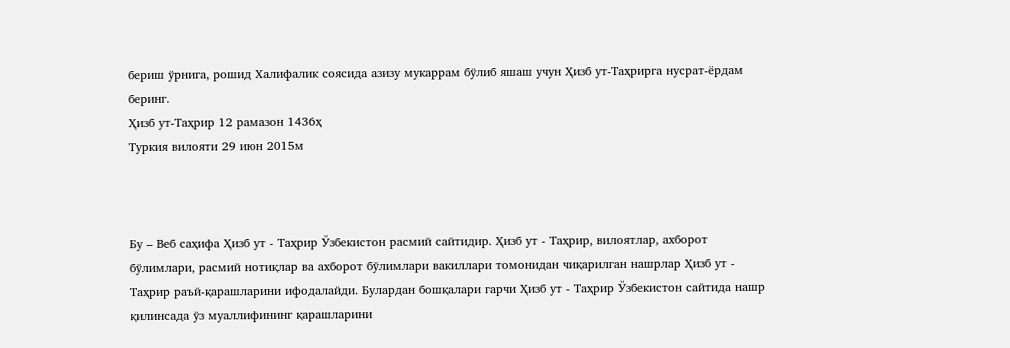бериш ўрнига, рошид Халифалик соясида азизу мукаррам бўлиб яшаш учун Ҳизб ут-Таҳрирга нусрат-ёрдам беринг.
Ҳизб ут-Таҳрир 12 рамазон 1436ҳ
Туркия вилояти 29 июн 2015м



Бу – Веб саҳифа Ҳизб ут - Таҳрир Ўзбекистон расмий сайтидир. Ҳизб ут - Таҳрир, вилоятлар, ахборот бўлимлари, расмий нотиқлар ва ахборот бўлимлари вакиллари томонидан чиқарилган нашрлар Ҳизб ут - Таҳрир раъй-қарашларини ифодалайди. Булардан бошқалари гарчи Ҳизб ут - Таҳрир Ўзбекистон сайтида нашр қилинсада ўз муаллифининг қарашларини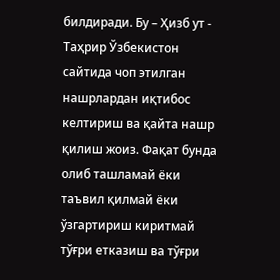билдиради. Бу – Ҳизб ут - Таҳрир Ўзбекистон сайтида чоп этилган нашрлардан иқтибос келтириш ва қайта нашр қилиш жоиз. Фақат бунда олиб ташламай ёки таъвил қилмай ёки ўзгартириш киритмай тўғри етказиш ва тўғри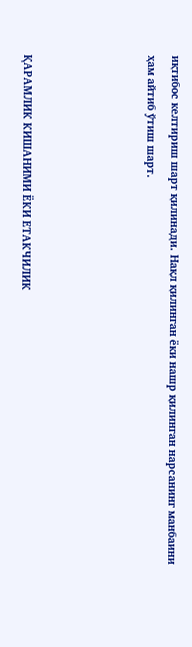иқтибос келтириш шарт қилинади. Нақл қилинган ёки нашр қилинган нарсанинг манбаини ҳам айтиб ўтиш шарт.




ҚАРАМЛИК КИШАНИМИ ЁКИ ЕТАКЧИЛИК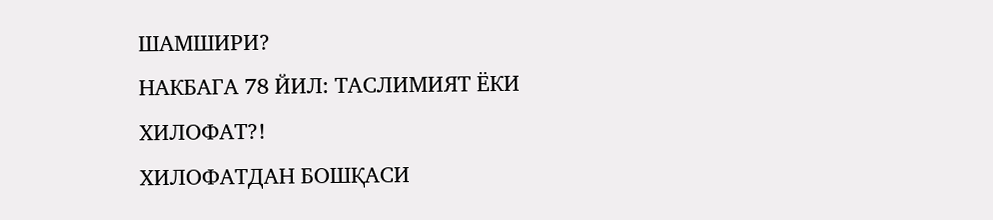ШАМШИРИ?
НАКБАГА 78 ЙИЛ: ТАСЛИМИЯТ ЁКИ ХИЛОФАТ?!
ХИЛОФАТДАН БОШҚАСИ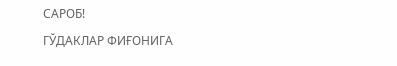САРОБ!
ГЎДАКЛАР ФИҒОНИГА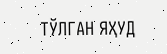ТЎЛГАН ЯҲУД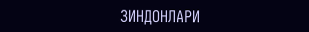ЗИНДОНЛАРИ